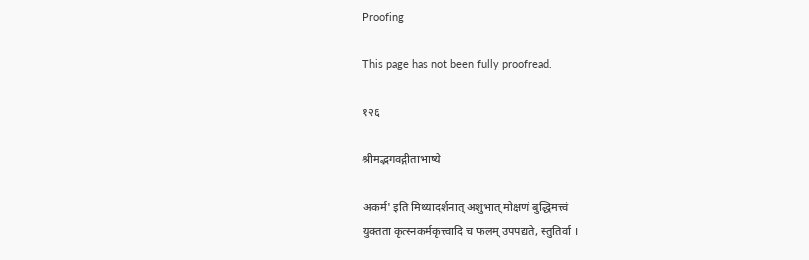Proofing

This page has not been fully proofread.

१२६

श्रीमद्भगवद्गीताभाष्ये

अकर्म' इति मिथ्यादर्शनात् अशुभात् मोक्षणं बुद्धिमत्त्वं
युक्तता कृत्स्नकर्मकृत्त्वादि च फलम् उपपद्यते, स्तुतिर्वा ।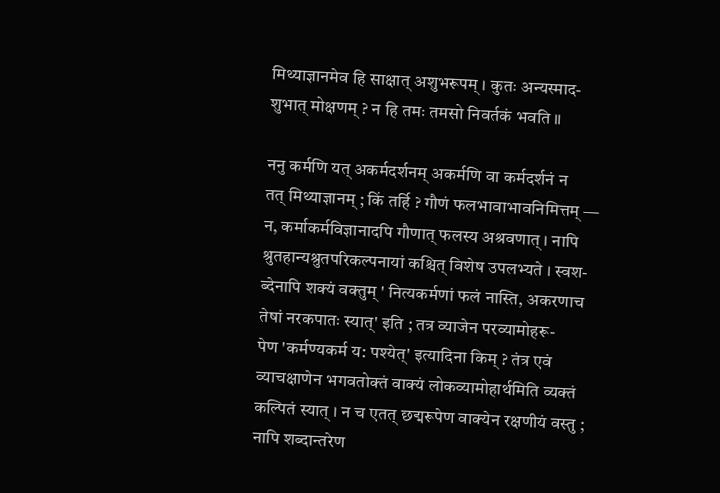मिथ्याज्ञानमेव हि साक्षात् अशुभरूपम् । कुतः अन्यस्माद-
शुभात् मोक्षणम् ? न हि तमः तमसो निवर्तकं भवति ॥

ननु कर्मणि यत् अकर्मदर्शनम् अकर्मणि वा कर्मदर्शनं न
तत् मिथ्याज्ञानम् ; किं तर्हि ? गौणं फलभावाभावनिमित्तम् —
न, कर्माकर्मविज्ञानादपि गौणात् फलस्य अश्रवणात् । नापि
श्रुतहान्यश्रुतपरिकल्पनायां कश्चित् विशेष उपलभ्यते । स्वश-
ब्देनापि शक्यं वक्तुम् ' नित्यकर्मणां फलं नास्ति, अकरणाच
तेषां नरकपातः स्यात्' इति ; तत्र व्याजेन परव्यामोहरू-
पेण 'कर्मण्यकर्म य: पश्येत्' इत्यादिना किम् ? तंत्र एवं
व्याचक्षाणेन भगवतोक्तं वाक्यं लोकव्यामोहार्थमिति व्यक्तं
कल्पितं स्यात् । न च एतत् छद्मरूपेण वाक्येन रक्षणीयं वस्तु ;
नापि शब्दान्तरेण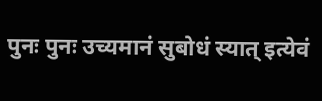पुनः पुनः उच्यमानं सुबोधं स्यात् इत्येवं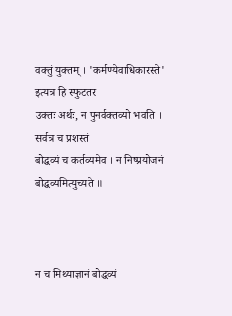वक्तुं युक्तम् । 'कर्मण्येवाधिकारस्ते' इत्यत्र हि स्फुटतर
उक्तः अर्थः, न पुनर्वक्तव्यो भवति । सर्वत्र च प्रशस्तं
बोद्धव्यं च कर्तव्यमेव । न निष्प्रयोजनं बोद्धव्यमित्युच्यते ॥



न च मिथ्याज्ञानं बोद्धव्यं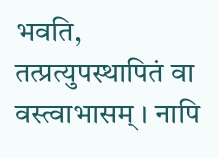भवति, तत्प्रत्युपस्थापितं वा
वस्त्वाभासम् । नापि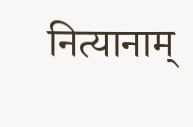नित्यानाम्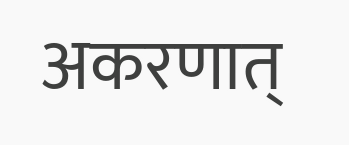अकरणात्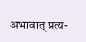अभावात् प्रत्य-